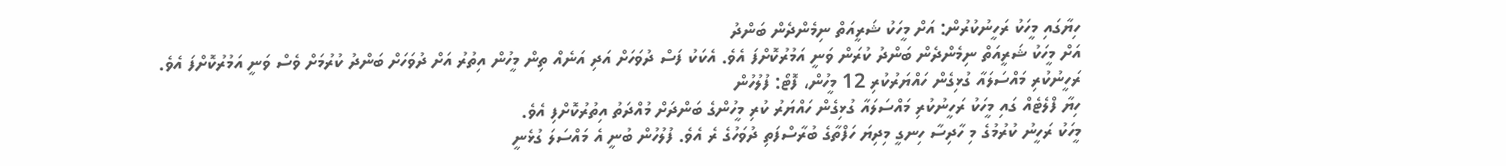ހިޔާގައި މީހަކު ރަހީނުކުރުން: އަށް މީހަކު ޝަރީއަތް ނިމެންދެން ބަންދު
އަށް މީހަކު ޝަރީއަތް ނިމެންދެން ބަންދު ކުރަން ވަނީ އަމުރުކޮށްފަ އެވެ. އެކަކު ފަސް ދުވަހަށް އަދި އަނެއް ތިން މީހުން އިތުރު އަށް ދުވަހަށް ބަންދު ކުރުމަށް ވެސް ވަނީ އަމުރުކޮށްފަ އެވެ.
ރަހީނުކުރި މައްސަލައާ ގުޅިގެން ހައްޔަރުކުރި 12 މީހުން، ފޮޓޯ: ފުލުހުން
ހިޔާ ފްލެޓެއް ގައި މީހަކު ރަހީނުކުރި މައްސަލައާ ގުޅިގެން ހައްޔަރު ކުރި މީހުންގެ ބަންދަށް މުއްދަތު އިތުރުކޮށްފި އެވެ.
މީހަކު ރަހީނު ކުރުމުގެ މި ހާދިސާ ހިނގީ މިދިޔަ ހަފްތާގެ ބުރާސްފަތި ދުވަހުގެ ރެ އެވެ. ފުލުހުން ބުނީ އެ މައްސަލަ ގުޅެނީ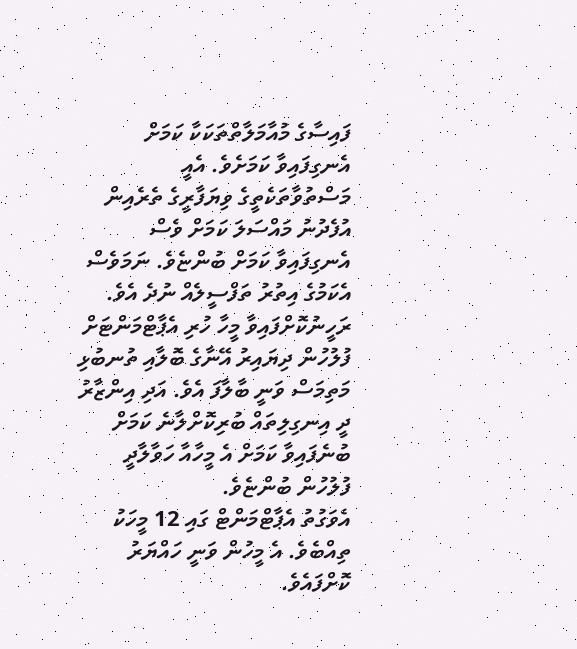ފައިސާގެ މުއާމަލާތްތަކަކާ ކަމަށް އެނގިފައިވާ ކަމަށެވެ. އެއީ މަސްތުވާތަކެތީގެ ވިޔަފާރީގެ ތެރެއިން އުފެދުނު މައްސަލަ ކަމަށް ވެސް އެނގިފައިވާ ކަމަށް ބުންޏެވެ. ނަމަވެސް އެކަމުގެ އިތުރު ތަފްސީލެއް ނުދެ އެވެ.
ރަހީނުކޮށްފައިވާ މީހާ ހުރި އެޕާޓްމަންޓަށް ފުލުހުން ދިޔައިރު އޭނާގެ ބޮލާއި ތުނބުޅި މަތިމަސް ވަނީ ބާލާފަ އެވެ. އަދި އިންޒާރު ދީ އިނގިލިތައް ބުރިކޮށްލާނެ ކަމަށް ބުނެފައިވާ ކަމަށް އެ މީހާއާ ހަވާލާދީ ފުލުހުން ބުންޏެވެ.
އެވަގުތު އެޕާޓްމަންޓް ގައި 12 މީހަކު ތިއްބެވެ. އެ މީހުން ވަނީ ހައްޔަރު ކޮށްފައެވެ.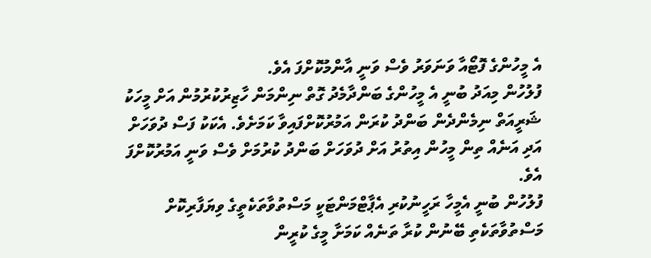އެ މީހުންގެ ފޮޓޯއާ ވަނަވަރު ވެސް ވަނީ އާންމުކޮށްފަ އެވެ.
ފުލުހުން މިއަދު ބުނީ އެ މީހުންގެ ބަންދާމެދު ގޮތް ނިންމަން ހާޒިރުކުރުމުން އަށް މީހަކު ޝަރީއަތް ނިމެންދެން ބަންދު ކުރަން އަމުރުކޮށްފައިވާ ކަމަށެވެ. އެކަކު ފަސް ދުވަހަށް އަދި އަނެއް ތިން މީހުން އިތުރު އަށް ދުވަހަށް ބަންދު ކުރުމަށް ވެސް ވަނީ އަމުރުކޮށްފަ އެވެ.
ފުލުހުން ބުނީ އެމީހާ ރަހީނުކުރި އެޕާޓްމަންޓަކީ މަސްތުވާތަކެތީގެ ވިޔަފާރިކޮށް މަސްތުވާތަކެތި ބޭނުން ކުރާ ތަނެއް ކަމަށާ މީގެ ކުރީން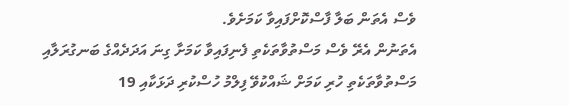ވެސް އެތަން ބަލާ ފާސްކޮށްފައިވާ ކަމަށެވެ.
އެތަނުން އެރޭ ވެސް މަސްތުވާތަކެތި ފެނިފައިވާ ކަމަށާ ގިނަ އަދަދެއްގެ ބަނގުރަލާއި މަސްތުވާތަކެތި ހުރި ކަމަށް ޝައްކުވޭ ފިލްމު ހުސްކުރި ދަޅަކާއި 19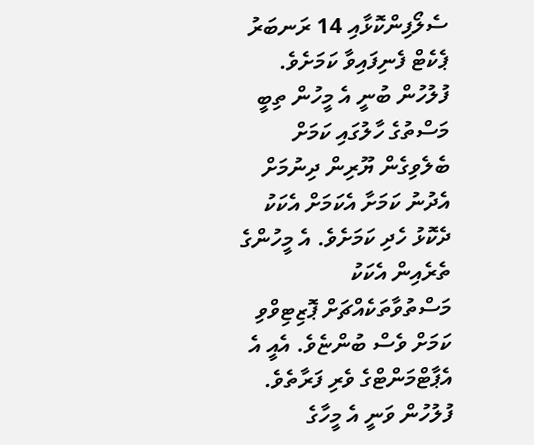ސެލޯފިންކޮޅާއި 14 ރަނބަރު ޕެކެޓް ފެނިފައިވާ ކަމަށެވެ.
ފުލުހުން ބުނީ އެ މީހުން ތިބީ މަސްތުގެ ހާލުގައި ކަމަށް ބެލެވިގެން ޔޫރިން ދިނުމަށް އެދުނު ކަމަށާ އެކަމަށް އެކަކު ދެކޮޅު ހެދި ކަމަށެވެ. އެ މީހުންގެ ތެރެއިން އެކަކު މަސްތުވާތަކެއްޗަށް ޕޮޒިޓިވްވި ކަމަށް ވެސް ބުންޏެވެ. އެއީ އެ އެޕާޓްމަންޓްގެ ވެރި ފަރާތެވެ.
ފުލުހުން ވަނީ އެ މީހާގެ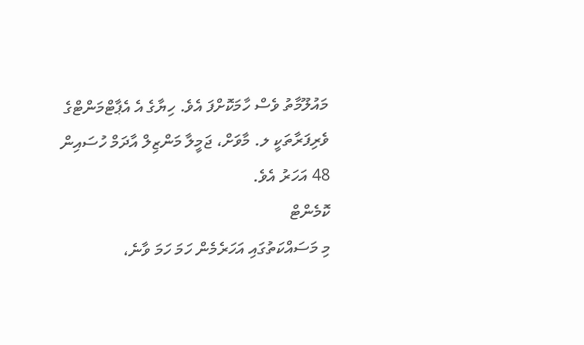މައުލޫމާތު ވެސް ހާމަކޮށްފަ އެވެ. ހިޔާގެ އެ އެޕާޓްމަންޓްގެ ވެރިފަރާތަކީ ލ. މާވަށް، ޖަމީލާ މަންޒިލް އާދަމް ހުސައިން 48 އަހަރު އެވެ.
ކޮމެންޓް
މި މަސައްކަތުގައި އަހަރެމެން ހަމަ ހަމަ ވާނެ،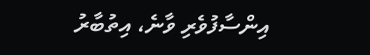އިންސާފުވެރި ވާނެ، އިތުބާރު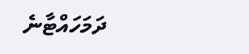ދަމަހައްޓާނެ